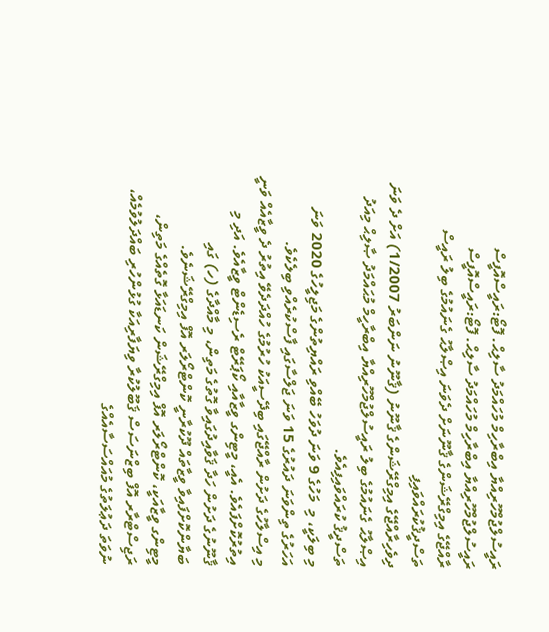ރައީސުލްޖުމްހޫރިއްޔާ އިބްރާހިމް މުހައްމަދު ސާލިޙް. ފޮޓޯ:ރައީސްއޮފީސް
ރައީސުލްޖުމްހޫރިއްޔާ އިބްރާހިމް މުހައްމަދު ސާލިޙް. ފޮޓޯ:ރައީސްއޮފީސް
ރާއްޖޭގެ އިމިގްރޭޝަންގެ ޤާނޫނަށް ދެވަނަ އިޞްލާޙު ގެނައުމުގެ ބިލު ރައީސް ތަސްދީޤުކުރައްވައިފި
ދިވެހިރާއްޖޭގެ އިމިގްރޭޝަންގެ ޤާނޫނު (ޤާނޫނު ނަންބަރު 1/2007) އަށް ދެ ވަނަ އިޞްލާޙު ގެނައުމުގެ ބިލު ރައީސުލްޖުމްހޫރިއްޔާ އިބްރާހީމް މުޙައްމަދު ޞާލިޙް މިއަދު ތަސްދީޤު ކުރައްވައިފިއެވެ.
މި ބިލަކީ، މި  މަހުގެ 9 ވަނަ ދުވަހު ބޭއްވި ރައްޔިތުންގެ މަޖިލީހުގެ 2020 ވަނަ އަހަރުގެ ތިންވަނަ ދައުރުގެ 15 ވަނަ ޖަލްސާގައި ފާސްކުރެއްވި ބިލެކެވެ.
މި އިސްލާހުގެ ދަށުން ރާއްޖޭގައި ބިދޭސީއަކު ހުރުމުގެ ހުއްދަދެވޭ އިތުރު ދެ ވީޒާއެއް ވަނީ އިތުރުކޮށްފައެވެ. އެއީ، މީޓިންގ ވީޒާއާއި ކޯޕަރޭޓް ރެސިޑެންޓް ވީޒާއެވެ. އަދި މި ޤާނޫނުގެ ދަށުން ހަދާ ޤަވާއިދުގައިވާ ގޮތުގެ މަތިން، މި މާއްދާގެ (ހ) ގައި ބަޔާންކޮށްފައިވާ ވީޒާތައް ދޫކުރާނީ ކޮންޓްރޯލަރ އޮފް އިމިގްރޭޝަނެވެ.
މީޓިންގ ވީޒާއަކީ، ކޮންޓްރޯލަރ އޮފް އިމިގްރޭޝަން ކަނޑައަޅާ ގޮތެއްގެ މަތިން، ރަޖިސްޓްރާރ އޮފް ބިޒްނަސަސް ޤަބޫލުކުރާ ވިޔަފާރިއަކާ ގުޅުންހުރި ބައްދަލުވުމެއް، ނުވަތަ ދަޢުލަތުގެ މުއައްސަސާއެއްގެ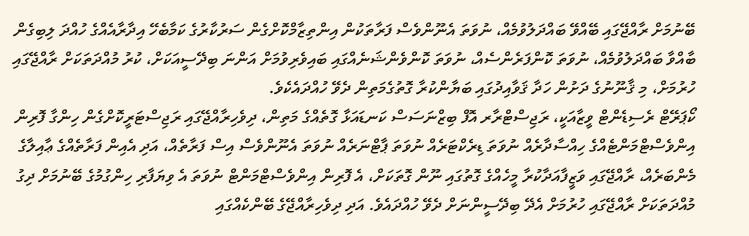ބޭނުމަށް ރާއްޖޭގައި ބޭއްވޭ ބައްދަލުވުމެއް، ނުވަތަ އެނޫންވެސް ފަރާތަކުން އިންތިޒާމްކޮށްގެން ސަރުކާރުގެ ކަމާބެހޭ އިދާރާއެއްގެ ހުއްދަ ލިބިގެން ބާއްވާ ބައްދަލުވުމެއް، ނުވަތަ ކޮންފަރެންސެއް، ނުވަތަ ކޮންވެންޝަނެއްގައި ބައިވެރިވުމަށް އަންނަ ބިދޭސީއަކަށް، ކުރު މުއްދަތަކަށް ރާއްޖޭގައި ހުރުމަށް، މި ޤާނޫނުގެ ދަށުން ހަދާ ޤަވާއިދުގައި ބަޔާންކުރާ ގޮތުގެމަތިން ދެވޭ ހުއްދައެކެވެ.
ކޯޕަރޭޓް ރެސިޑެންޓް ވީޒާއަކީ، ރަޖިސްޓްރާރ އޮފް ބިޒްނަސަސް ކަނޑައަޅާ ގޮތެއްގެ މަތިން، ދިވެހިރާއްޖޭގައި ރަޖިސްޓަރީކޮށްގެން ހިންގާ ފޮރިން އިންވެސްޓްމަންޓެއްގެ ހިއްސާދާރެއް ނުވަތަ ޑިރެކްޓަރެއް ނުވަތަ ޕާޓްނަރެއް ނުވަތަ އެނޫންވެސް އިސް ފަރާތެއް، އަދި އެއިން ފަރާތެއްގެ ޢާއިލާގެ މެންބަރެއް، ރާއްޖޭގައި ވަޒީފާއަދާކުރާ މީހެއްގެ ގޮތުގައި ނޫން ގޮތަކަށް، އެ ފޮރިން އިންވެސްޓްމަންޓް ނުވަތަ އެ ވިޔަފާރި ހިންގުމުގެ ބޭނުމަށް ދިގު މުއްދަތަކަށް ރާއްޖޭގައި ހުރުމަށް އެދޭ ބިދޭސީންނަށް ދެވޭ ހުއްދައެވެ. އަދި ދިވެހިރާއްޖޭގެ ބޭންކެއްގައި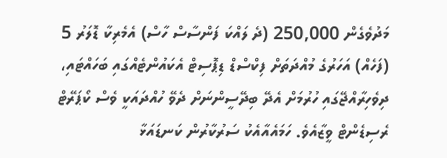މަދުވެގެން 250,000 (ދެ ލައްކަ ފަންސާސް ހާސް) އެމެރިކާ ޑޮލަރު 5 (ފަހެއް) އަހަރުގެ މުއްދަތަށް ފިކްސްޑް ޑިޕޮސިޓް އެކައުންޓެއްގައި ބަހައްޓައި، ދިވެހިރާއްޖޭގައި ހުރުމަށް އެދޭ ބިދޭސީންނަށް ދެވޭ ހުއްދައަކީ ވެސް ކޯޕަރޭޓް ރެސިޑެންޓް ވީޒާއެވެ. ހަމައެއާއެކު ސަރުކާރުން ކަނޑައަޅާ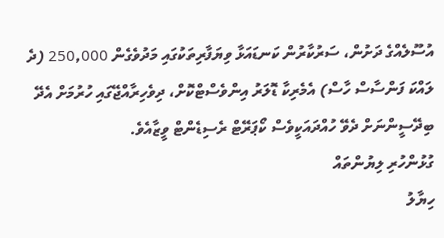އުސޫލެއްގެ ދަށުން، ސަރުކާރުން ކަނޑައަޅާ ވިޔަފާރިތަކުގައި މަދުވެގެން 250,000 (ދެ ލައްކަ ފަންސާސް ހާސް) އެމެރިކާ ޑޮލަރު އިންވެސްޓްކޮށް، ދިވެހިރާއްޖޭގައި ހުރުމަށް އެދޭ ބިދޭސީންނަށް ދެވޭ ހުއްދައަކީވެސް ކޯޕަރޭޓް ރެސިޑެންޓް ވީޒާއެވެ.
ގުޅުންހުރި ލިޔުންތައް
ހިޔާލު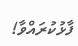ފާޅުކުރައްވާ!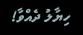ހިޔާލު ދެއްވާ!